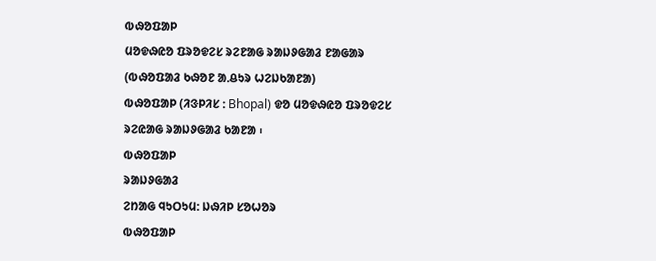ᱵᱷᱚᱯᱟᱞ
ᱢᱚᱫᱷᱭᱚ ᱯᱨᱚᱫᱮᱥ ᱨᱮᱱᱟᱜ ᱨᱟᱡᱽᱜᱟᱲ ᱱᱟᱜᱟᱨ
(ᱵᱷᱚᱯᱟᱲ ᱠᱷᱚᱱ ᱟᱹᱪᱩᱨ ᱦᱮᱡᱠᱟᱱᱟ)
ᱵᱷᱚᱯᱟᱞ (ᱤᱝᱞᱤᱥ ᱺ Bhopal) ᱫᱚ ᱢᱚᱫᱷᱭᱚ ᱯᱨᱚᱫᱮᱥ ᱨᱮᱭᱟᱜ ᱨᱟᱡᱽᱜᱟᱲ ᱠᱟᱱᱟ ᱾
ᱵᱷᱚᱯᱟᱞ
ᱨᱟᱡᱽᱜᱟᱲ
ᱮᱴᱟᱜ ᱧᱩᱛᱩᱢ: ᱡᱷᱤᱞ ᱥᱚᱦᱚᱨ
ᱵᱷᱚᱯᱟᱞ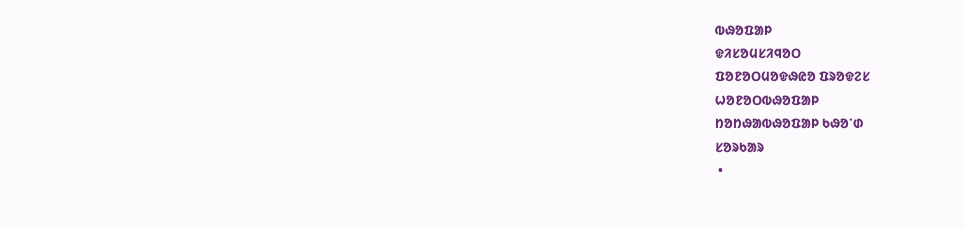ᱵᱷᱚᱯᱟᱞ
ᱫᱤᱥᱚᱢᱥᱤᱧᱚᱛ
ᱯᱚᱱᱚᱛᱢᱚᱫᱷᱭᱚ ᱯᱨᱚᱫᱮᱥ
ᱦᱚᱱᱚᱛᱵᱷᱚᱯᱟᱞ
ᱴᱚᱴᱷᱟᱵᱷᱚᱯᱟᱞ ᱠᱷᱚᱸᱰ
ᱥᱚᱨᱠᱟᱨ
 •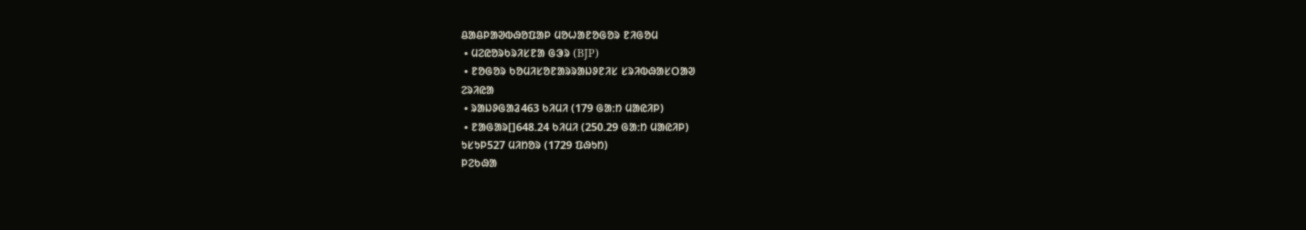ᱪᱟᱪᱞᱟᱣᱵᱷᱚᱯᱟᱞ ᱢᱚᱦᱟᱱᱚᱜᱚᱨ ᱱᱤᱜᱚᱢ
 • ᱢᱮᱭᱚᱨᱠᱨᱤᱥᱱᱟ ᱜᱳᱨ (BJP)
 • ᱱᱚᱜᱚᱨ ᱠᱚᱢᱤᱥᱚᱱᱟᱨᱨᱟᱡᱽᱱᱤᱥ ᱥᱨᱤᱵᱷᱟᱥᱛᱟᱣ
ᱮᱨᱤᱭᱟ
 • ᱨᱟᱡᱽᱜᱟᱲ463 ᱠᱤᱢᱤ (179 ᱜᱟᱺᱴ ᱢᱟᱭᱤᱞ)
 • ᱱᱟᱜᱟᱨ[]648.24 ᱠᱤᱢᱤ (250.29 ᱜᱟᱺᱴ ᱢᱟᱭᱤᱞ)
ᱩᱥᱩᱞ527 ᱢᱤᱴᱚᱨ (1729 ᱯᱷᱩᱴ)
ᱞᱮᱠᱷᱟ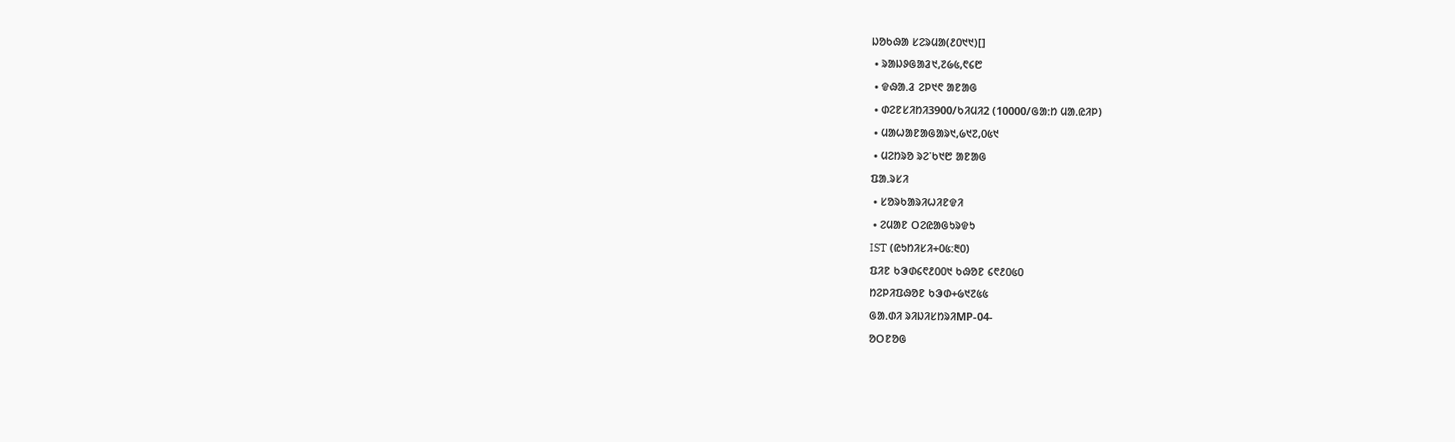ᱡᱚᱠᱷᱟ ᱥᱮᱨᱢᱟ(᱒᱐᱑᱑)[]
 • ᱨᱟᱡᱽᱜᱟᱲ᱑,᱗᱙᱕,᱖᱔᱘
 • ᱫᱷᱟᱹᱲ ᱮᱞ᱑᱖ ᱟᱱᱟᱜ
 • ᱰᱮᱱᱥᱤᱴᱤ3900/ᱠᱤᱢᱤ2 (10000/ᱜᱟᱺᱴ ᱢᱟᱹᱭᱤᱞ)
 • ᱢᱟᱦᱟᱱᱟᱜᱟᱨ᱑,᱙᱑᱗,᱐᱕᱑
 • ᱢᱮᱴᱨᱚ ᱨᱮᱸᱠ᱑᱘ ᱟᱱᱟᱜ
ᱯᱟᱹᱨᱥᱤ
 • ᱥᱚᱨᱠᱟᱨᱤᱦᱤᱱᱫᱤ
 • ᱮᱢᱟᱱ ᱛᱮᱭᱟᱜᱩᱨᱫᱩ
IST (ᱭᱩᱴᱤᱥᱤ+᱐᱕:᱓᱐)
ᱯᱤᱱ ᱠᱳᱰ᱔᱖᱒᱐᱐᱑ ᱠᱷᱚᱱ ᱔᱖᱒᱐᱕᱐
ᱴᱮᱞᱤᱯᱷᱚᱱ ᱠᱳᱰ+᱙᱑᱗᱕᱕
ᱜᱟᱹᱰᱤ ᱨᱤᱡᱤᱥᱴᱨᱤMP-04-
ᱚᱛᱱᱚᱜ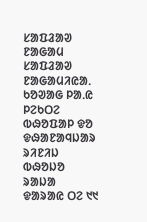ᱥᱟᱯᱲᱟᱣ
ᱱᱟᱜᱟᱢ
ᱥᱟᱯᱲᱟᱣ
ᱱᱟᱜᱟᱢᱤᱭᱟᱹ ᱠᱚᱣᱟᱜ ᱞᱟᱹᱭ ᱞᱮᱠᱛᱮ ᱵᱷᱚᱯᱟᱞ ᱫᱚ ᱫᱷᱟᱱᱟᱧᱡᱟᱨ ᱨᱤᱱᱤᱡ ᱵᱷᱚᱡᱚ ᱨᱟᱡᱟ ᱫᱟᱨᱟᱭ ᱛᱮ ᱑᱑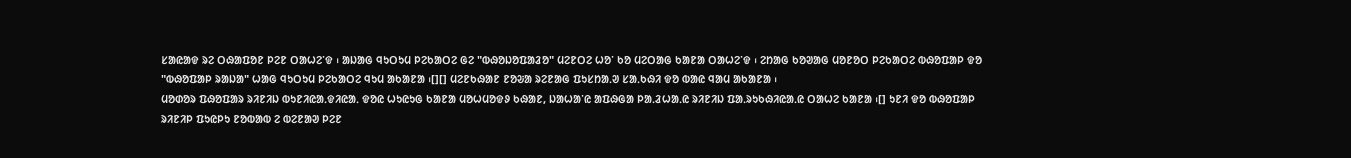ᱥᱟᱭᱟᱫ ᱨᱮ ᱛᱷᱟᱯᱚᱱ ᱞᱮᱱ ᱛᱟᱦᱮᱸᱫ ᱾ ᱟᱡᱟᱜ ᱧᱩᱛᱩᱢ ᱞᱮᱠᱟᱛᱮ ᱜᱮ "ᱵᱷᱚᱡᱚᱯᱟᱲᱚ" ᱢᱮᱱᱛᱮ ᱦᱚᱸ ᱠᱚ ᱢᱮᱛᱟᱜ ᱠᱟᱱᱟ ᱛᱟᱦᱮᱸᱫ ᱾ ᱮᱴᱟᱜ ᱠᱚᱣᱟᱜ ᱢᱚᱱᱚᱛ ᱞᱮᱠᱟᱛᱮ ᱵᱷᱚᱯᱟᱞ ᱫᱚ "ᱵᱷᱚᱯᱟᱞ ᱨᱟᱡᱟ" ᱦᱟᱜ ᱧᱩᱛᱩᱢ ᱞᱮᱠᱟᱛᱮ ᱧᱩᱢ ᱟᱠᱟᱱᱟ ᱾[][] ᱢᱮᱱᱠᱷᱟᱱ ᱱᱚᱶᱟ ᱨᱮᱱᱟᱜ ᱯᱩᱥᱴᱟᱹᱣ ᱥᱟᱹᱠᱷᱤ ᱫᱚ ᱵᱟᱭ ᱧᱟᱢ ᱟᱠᱟᱱᱟ ᱾
ᱢᱚᱰᱚᱨ ᱯᱷᱚᱯᱟᱨ ᱨᱤᱱᱤᱡ ᱵᱩᱱᱤᱭᱟᱹᱫᱤᱭᱟᱹ ᱫᱚᱭ ᱦᱩᱭᱩᱜ ᱠᱟᱱᱟ ᱢᱚᱦᱢᱚᱫᱽ ᱠᱷᱟᱱ, ᱡᱟᱦᱟᱸᱭ ᱟᱯᱷᱜᱟ ᱞᱟᱹᱲᱦᱟᱹᱭ ᱨᱤᱱᱤᱡ ᱯᱟᱹᱨᱩᱠᱷᱤᱭᱟᱹᱭ ᱛᱟᱦᱮ ᱠᱟᱱᱟ ᱾[] ᱩᱱᱤ ᱫᱚ ᱵᱷᱚᱯᱟᱞ ᱨᱤᱱᱤᱞ ᱯᱩᱭᱞᱩ ᱱᱚᱵᱟᱵ ᱮ ᱵᱮᱱᱟᱣ ᱞᱮᱱ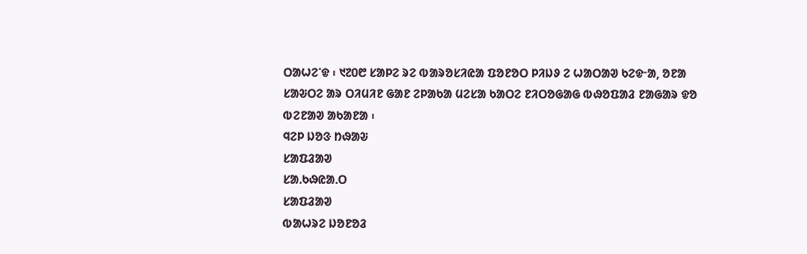ᱛᱟᱦᱮᱸᱫ ᱾ ᱑᱗᱐᱘ ᱥᱟᱞᱮ ᱨᱮ ᱵᱟᱨᱚᱥᱤᱭᱟ ᱯᱚᱱᱚᱛ ᱞᱤᱡᱽ ᱮ ᱦᱟᱛᱟᱣ ᱠᱮᱫᱼᱟ, ᱚᱱᱟ ᱥᱟᱶᱛᱮ ᱟᱨ ᱛᱤᱢᱤᱱ ᱜᱟᱱ ᱮᱞᱟᱠᱟ ᱢᱮᱥᱟ ᱠᱟᱛᱮ ᱱᱤᱛᱚᱜᱟᱜ ᱵᱷᱚᱯᱟᱲ ᱱᱟᱜᱟᱨ ᱫᱚ ᱵᱮᱱᱟᱣ ᱟᱠᱟᱱᱟ ᱾
ᱧᱮᱞ ᱡᱚᱝ ᱴᱷᱟᱶ
ᱥᱟᱯᱲᱟᱣ
ᱥᱟᱹᱠᱷᱭᱟᱹᱛ
ᱥᱟᱯᱲᱟᱣ
ᱵᱟᱦᱨᱮ ᱡᱚᱱᱚᱲ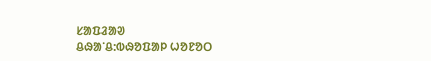ᱥᱟᱯᱲᱟᱣ
ᱪᱷᱟᱸᱪ:ᱵᱷᱚᱯᱟᱞ ᱦᱚᱱᱚᱛ